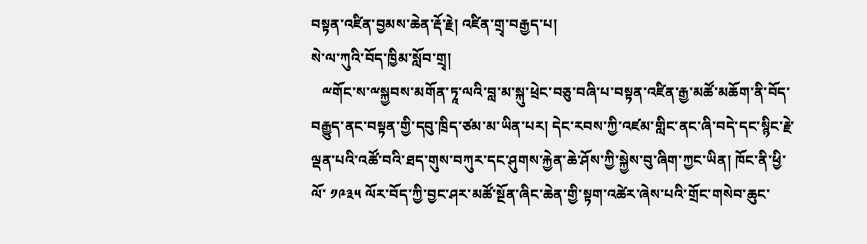བསྟན་འཛིན་བྱམས་ཆེན་རྡོ་རྗེ། འཛིན་གྲྭ་བརྒྱད་པ།
སེ་ལ་ཀུའི་བོད་ཁྱིམ་སློབ་གྲྭ།
   ྋགོང་ས་ྋསྐྱབས་མགོན་ཏཱ་ལའི་བླ་མ་སྐུ་ཕྲེང་བཅུ་བཞི་པ་བསྟན་འཛིན་རྒྱ་མཚོ་མཆོག་ནི་བོད་བརྒྱུད་ནང་བསྟན་གྱི་དབུ་ཁྲིད་ཙམ་མ་ཡིན་པར། དེང་རབས་ཀྱི་འཛམ་གླིང་ནང་ཞི་བདེ་དང་སྙིང་རྗེ་ལྡན་པའི་འཚོ་བའི་ཐད་གུས་བཀུར་དང་ཤུགས་རྐྱེན་ཆེ་ཤོས་ཀྱི་སྐྱེས་བུ་ཞིག་ཀྱང་ཡིན། ཁོང་ནི་ཕྱི་ལོ་ ༡༩༣༥ ལོར་བོད་ཀྱི་བྱང་ཤར་མཚོ་སྔོན་ཞིང་ཆེན་གྱི་སྟག་འཚེར་ཞེས་པའི་གྲོང་གསེབ་ཆུང་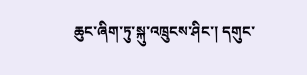ཆུང་ཞིག་ཏུ་སྐུ་འཁྲུངས་ཤིང་། དགུང་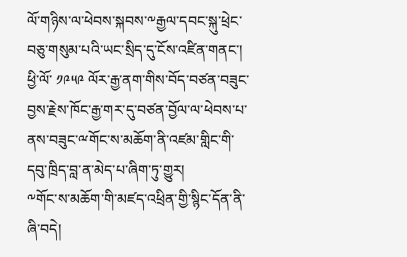ལོ་གཉིས་ལ་ཕེབས་སྐབས་༸རྒྱལ་དབང་སྐུ་ཕྲེང་བཅུ་གསུམ་པའི་ཡང་སྲིད་དུ་ངོས་འཛིན་གནང་། ཕྱི་ལོ་ ༡༩༥༩ ལོར་རྒྱ་ནག་གིས་བོད་བཙན་བཟུང་བྱས་རྗེས་ཁོང་རྒྱ་གར་དུ་བཙན་བྱོལ་ལ་ཕེབས་པ་ནས་བཟུང་ྋགོང་ས་མཆོག་ནི་འཛམ་གླིང་གི་དབུ་ཁྲིད་བླ་ན་མེད་པ་ཞིག་ཏུ་གྱུར།
༸གོང་ས་མཆོག་གི་མཛད་འཕྲིན་གྱི་སྙིང་དོན་ནི་ཞི་བདེ།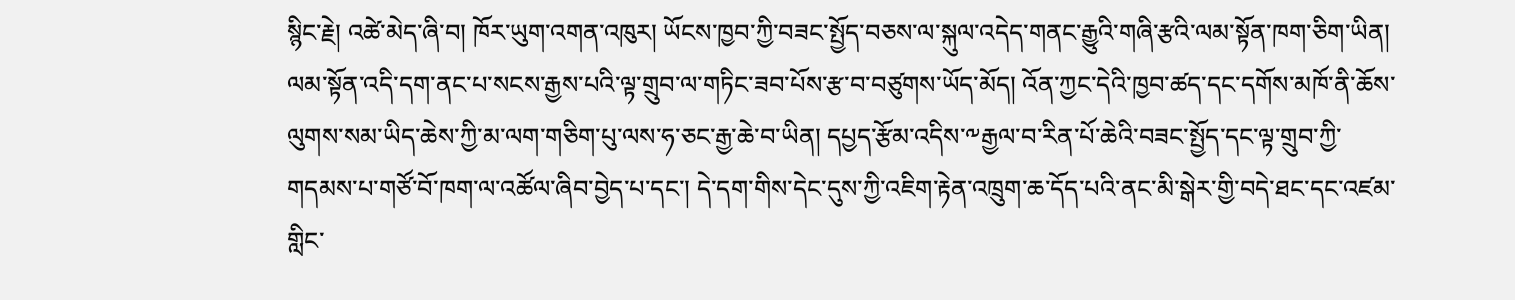སྙིང་རྗེ། འཚེ་མེད་ཞི་བ། ཁོར་ཡུག་འགན་འཁུར། ཡོངས་ཁྱབ་ཀྱི་བཟང་སྤྱོད་བཅས་ལ་སྐུལ་འདེད་གནང་རྒྱུའི་གཞི་རྩའི་ལམ་སྟོན་ཁག་ཅིག་ཡིན། ལམ་སྟོན་འདི་དག་ནང་པ་སངས་རྒྱས་པའི་ལྟ་གྲུབ་ལ་གཏིང་ཟབ་པོས་རྩ་བ་བཙུགས་ཡོད་མོད། འོན་ཀྱང་དེའི་ཁྱབ་ཚད་དང་དགོས་མཁོ་ནི་ཆོས་ལུགས་སམ་ཡིད་ཆེས་ཀྱི་མ་ལག་གཅིག་པུ་ལས་ཧ་ཅང་རྒྱ་ཆེ་བ་ཡིན། དཔྱད་རྩོམ་འདིས་༸རྒྱལ་བ་རིན་པོ་ཆེའི་བཟང་སྤྱོད་དང་ལྟ་གྲུབ་ཀྱི་གདམས་པ་གཙོ་བོ་ཁག་ལ་འཚོལ་ཞིབ་བྱེད་པ་དང་། དེ་དག་གིས་དེང་དུས་ཀྱི་འཇིག་རྟེན་འཁྲུག་ཆ་དོད་པའི་ནང་མི་སྒེར་གྱི་བདེ་ཐང་དང་འཛམ་གླིང་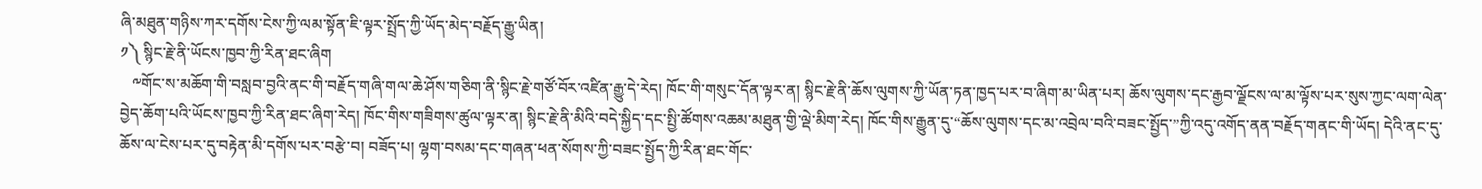ཞི་མཐུན་གཉིས་ཀར་དགོས་ངེས་ཀྱི་ལམ་སྟོན་ཇི་ལྟར་སྤྲོད་ཀྱི་ཡོད་མེད་བརྗོད་རྒྱུ་ཡིན།
༡༽ སྙིང་རྗེ་ནི་ཡོངས་ཁྱབ་ཀྱི་རིན་ཐང་ཞིག
   ༸གོང་ས་མཆོག་གི་བསླབ་བྱའི་ནང་གི་བརྗོད་གཞི་གལ་ཆེ་ཤོས་གཅིག་ནི་སྙིང་རྗེ་གཙོ་བོར་འཛིན་རྒྱུ་དེ་རེད། ཁོང་གི་གསུང་དོན་ལྟར་ན། སྙིང་རྗེ་ནི་ཆོས་ལུགས་ཀྱི་ཡོན་ཏན་ཁྱད་པར་བ་ཞིག་མ་ཡིན་པར། ཆོས་ལུགས་དང་རྒྱབ་ལྗོངས་ལ་མ་ལྟོས་པར་སུས་ཀྱང་ལག་ལེན་བྱེད་ཆོག་པའི་ཡོངས་ཁྱབ་ཀྱི་རིན་ཐང་ཞིག་རེད། ཁོང་གིས་གཟིགས་ཚུལ་ལྟར་ན། སྙིང་རྗེ་ནི་མིའི་བདེ་སྐྱིད་དང་སྤྱི་ཚོགས་འཆམ་མཐུན་གྱི་ལྡེ་མིག་རེད། ཁོང་གིས་རྒྱུན་དུ་“ཆོས་ལུགས་དང་མ་འབྲེལ་བའི་བཟང་སྤྱོད་”ཀྱི་འདུ་འགོད་ནན་བརྗོད་གནང་གི་ཡོད། དེའི་ནང་དུ་ཆོས་ལ་ངེས་པར་དུ་བརྟེན་མི་དགོས་པར་བརྩེ་བ། བཟོད་པ། ལྷག་བསམ་དང་གཞན་ཕན་སོགས་ཀྱི་བཟང་སྤྱོད་ཀྱི་རིན་ཐང་གོང་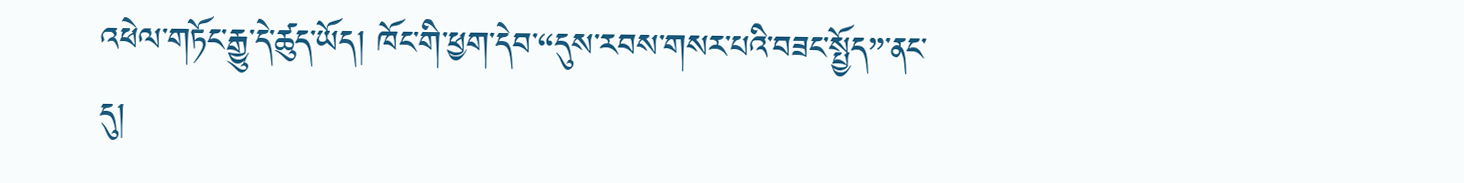འཕེལ་གཏོང་རྒྱུ་དེ་ཚུད་ཡོད། ཁོང་གི་ཕྱག་དེབ་“དུས་རབས་གསར་པའི་བཟང་སྤྱོད”་ནང་དུ།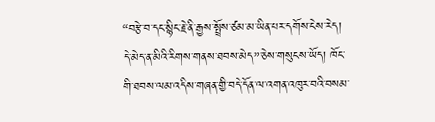“བརྩེ་བ་དང་སྙིང་རྗེ་ནི་རྒྱས་སྤྲོས་ཙམ་མ་ཡིན་པར་དགོས་ངེས་རེད། དེ་མེད་ན་མིའི་རིགས་གནས་ཐབས་མེད”་ཅེས་གསུངས་ཡོད། ཁོང་གི་ཐབས་ལམ་འདིས་གཞན་གྱི་བདེ་དོན་ལ་འགན་འཁུར་བའི་བསམ་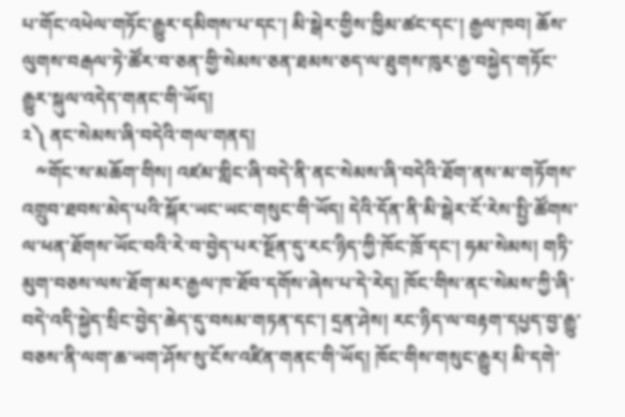པ་གོང་འཕེལ་གཏོང་རྒྱུར་དམིགས་པ་དང་། མི་སྒེར་གྱིས་ཁྱིམ་ཚང་དང་། རྒྱལ་ཁབ། ཆོས་ལུགས་བརྒལ་ཏེ་ཚོར་བ་ཅན་གྱི་སེམས་ཅན་ཐམས་ཅད་ལ་ཐུགས་ཁུར་རྒྱ་བསྐྱེད་གཏོང་རྒྱུར་སྐུལ་འདེད་གནང་གི་ཡོད།
༢༽ ནང་སེམས་ཞི་བདེའི་གལ་གནད།
   ༸གོང་ས་མཆོག་གིས། འཛམ་གླིང་ཞི་བདེ་ནི་ནང་སེམས་ཞི་བདེའི་ཐོག་ནས་མ་གཏོགས་འགྲུབ་ཐབས་མེད་པའི་སྐོར་ཡང་ཡང་གསུང་གི་ཡོད། དེའི་དོན་ནི་མི་སྒེར་ངོ་རེས་སྤྱི་ཚོགས་ལ་ཕན་ཐོགས་ཡོང་བའི་རེ་བ་བྱེད་པར་སྔོན་དུ་རང་ཉིད་ཀྱི་ཁོང་ཁྲོ་དང་། ཧམ་སེམས། གཏི་མུག་བཅས་ལས་ཐོག་མར་རྒྱལ་ཁ་ཐོབ་དགོས་ཞེས་པ་དེ་རེད། ཁོང་གིས་ནང་སེམས་ཀྱི་ཞི་བདེ་འདི་སྐྱེད་སྲིང་བྱེད་ཆེད་དུ་བསམ་གཏན་དང་། དྲན་ཤེས། རང་ཉིད་ལ་བརྟག་དཔྱད་བྱ་རྒྱུ་བཅས་ནི་ལག་ཆ་ཡག་ཤོས་སུ་ངོས་འཛིན་གནང་གི་ཡོད། ཁོང་གིས་གསུང་རྒྱུར། མི་དགེ་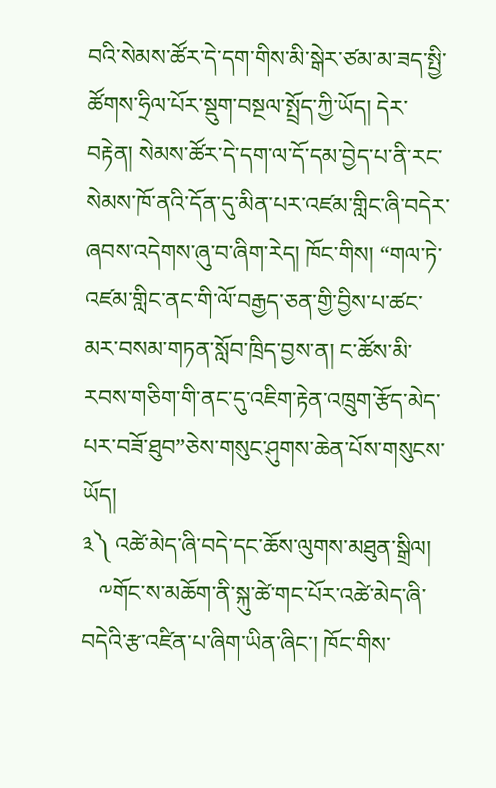བའི་སེམས་ཚོར་དེ་དག་གིས་མི་སྒེར་ཙམ་མ་ཟད་སྤྱི་ཚོགས་ཧྲིལ་པོར་སྡུག་བསྔལ་སྤྲོད་ཀྱི་ཡོད། དེར་བརྟེན། སེམས་ཚོར་དེ་དག་ལ་དོ་དམ་བྱེད་པ་ནི་རང་སེམས་ཁོ་ནའི་དོན་དུ་མིན་པར་འཛམ་གླིང་ཞི་བདེར་ཞབས་འདེགས་ཞུ་བ་ཞིག་རེད། ཁོང་གིས། “གལ་ཏེ་འཛམ་གླིང་ནང་གི་ལོ་བརྒྱད་ཅན་གྱི་བྱིས་པ་ཚང་མར་བསམ་གཏན་སློབ་ཁྲིད་བྱས་ན། ང་ཚོས་མི་རབས་གཅིག་གི་ནང་དུ་འཇིག་རྟེན་འཁྲུག་རྩོད་མེད་པར་བཟོ་ཐུབ”ཅེས་གསུང་ཤུགས་ཆེན་པོས་གསུངས་ཡོད།
༣༽ འཚེ་མེད་ཞི་བདེ་དང་ཆོས་ལུགས་མཐུན་སྒྲིལ།
   ༸གོང་ས་མཆོག་ནི་སྐུ་ཚེ་གང་པོར་འཚེ་མེད་ཞི་བདེའི་རྩ་འཛིན་པ་ཞིག་ཡིན་ཞིང་། ཁོང་གིས་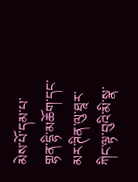མེས་པོ་དམ་པ་གྷན་དྷི་མཆོག་དང་མར་ཊིན་ལུ་ཐཱར་ཀིང་ལྟ་བུའི་མི་སྣ་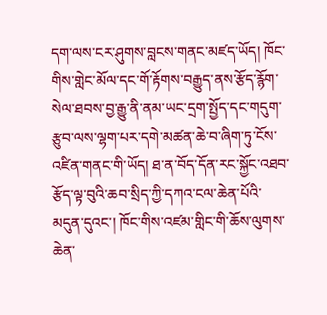དག་ལས་ངར་ཤུགས་བླངས་གནང་མཛད་ཡོད། ཁོང་གིས་གླེང་མོལ་དང་གོ་རྟོགས་བརྒྱུད་ནས་རྩོད་རྙོག་སེལ་ཐབས་བྱ་རྒྱུ་ནི་ནམ་ཡང་དྲག་སྤྱོད་དང་གདུག་རྩུབ་ལས་ལྷག་པར་དགེ་མཚན་ཆེ་བ་ཞིག་ཏུ་ངོས་འཛིན་གནང་གི་ཡོད། ཐ་ན་བོད་དོན་རང་སྐྱོང་འཐབ་རྩོད་ལྟ་བུའི་ཆབ་སྲིད་ཀྱི་དཀའ་ངལ་ཆེན་པོའི་མདུན་དུའང་། ཁོང་གིས་འཛམ་གླིང་གི་ཆོས་ལུགས་ཆེན་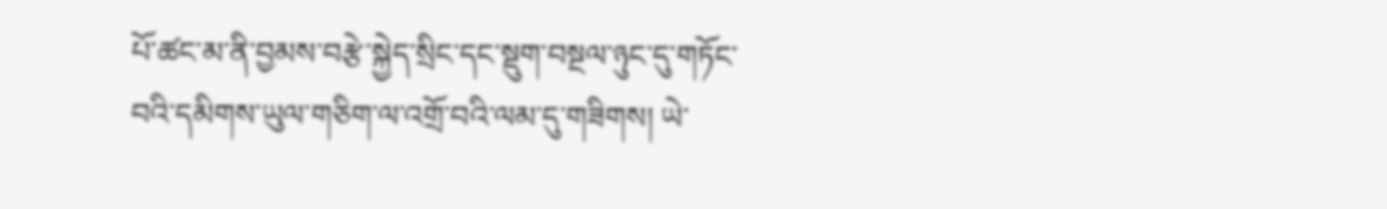པོ་ཚང་མ་ནི་བྱམས་བརྩེ་སྐྱེད་སྲིང་དང་སྡུག་བསྔལ་ཉུང་དུ་གཏོང་བའི་དམིགས་ཡུལ་གཅིག་ལ་འགྲོ་བའི་ལམ་དུ་གཟིགས། ཡེ་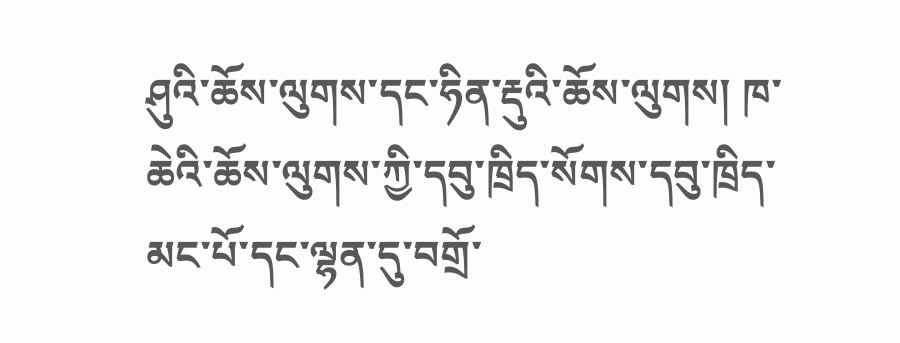ཤུའི་ཆོས་ལུགས་དང་ཧིན་རྡུའི་ཆོས་ལུགས། ཁ་ཆེའི་ཆོས་ལུགས་ཀྱི་དབུ་ཁྲིད་སོགས་དབུ་ཁྲིད་མང་པོ་དང་ལྷན་དུ་བགྲོ་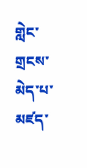གླེང་གྲངས་མེད་པ་མཛད་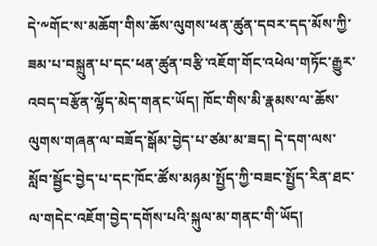དེ་༸གོང་ས་མཆོག་གིས་ཆོས་ལུགས་ཕན་ཚུན་དབར་དད་མོས་ཀྱི་ཟམ་པ་བསྐྲུན་པ་དང་ཕན་ཚུན་བརྩི་འཇོག་གོང་འཕེལ་གཏོང་རྒྱུར་འབད་བརྩོན་ལྷོད་མེད་གནང་ཡོད། ཁོང་གིས་མི་རྣམས་ལ་ཆོས་ལུགས་གཞན་ལ་བཟོད་སྒོམ་བྱེད་པ་ཙམ་མ་ཟད། དེ་དག་ལས་སློབ་སྦྱོང་བྱེད་པ་དང་ཁོང་ཚོས་མཉམ་སྤྱོད་ཀྱི་བཟང་སྤྱོད་རིན་ཐང་ལ་གདེང་འཇོག་བྱེད་དགོས་པའི་སྐུལ་མ་གནང་གི་ཡོད།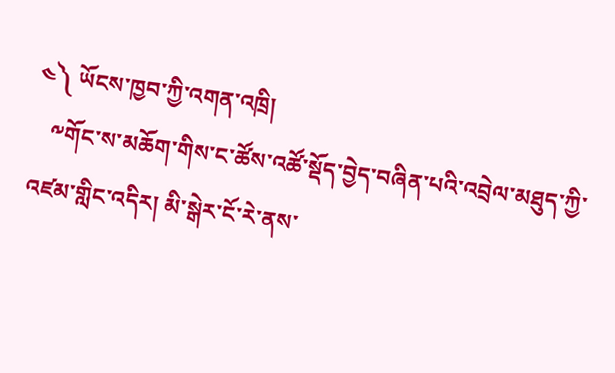༤༽ ཡོངས་ཁྱབ་ཀྱི་འགན་འཁྲི།
   ༸གོང་ས་མཆོག་གིས་ང་ཚོས་འཚོ་སྡོད་བྱེད་བཞིན་པའི་འབྲེལ་མཐུད་ཀྱི་འཛམ་གླིང་འདིར། མི་སྒེར་ངོ་རེ་ནས་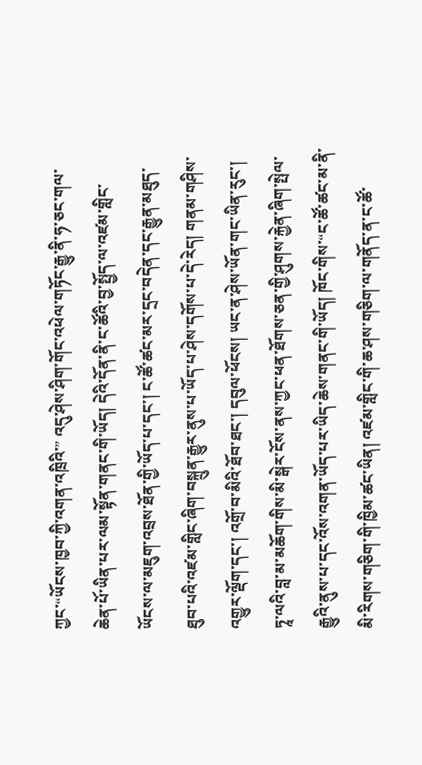ཀྱང་“ཡོངས་ཁྱབ་ཀྱི་འགན་འཁྲིའི་” འདུ་ཤེས་ཤིག་གོང་འཕེལ་གཏོང་རྒྱུ་ནི་ཧ་ཅང་གལ་ཆེན་པོ་ཡིན་པར་ལམ་སྟོན་གནང་གི་ཡོད། དེའི་དོན་ནི་ང་ཚོའི་བྱ་སྤྱོད་ལ་འཛམ་གླིང་ཡོངས་ལ་མཇུག་འབྲས་ཐོན་གྱི་ཡོད་པ་དང་། ང་ཚོ་ཚང་མར་དྲང་བདེན་དང་རྒྱུན་མཐུད་ཐུབ་པའི་འཛམ་གླིང་ཞིག་བསྐྲུན་རྒྱུར་ནུས་པ་ཡོད་པ་ཤེས་དགོས་པ་དེ་རེད། གནམ་གཤིས་འགྱུར་ལྡོག་དང་། འགྲོ་བ་མིའི་ཐོབ་ཐང་། དབུལ་ཕོངས། ཡང་ན་ཤེས་ཡོན་གང་ཡིན་རུང་། ཏཱ་ལའི་བླ་མ་མཆོག་གིས་མི་སྒེར་ངོས་ནས་ཀྱང་ཕན་ཐོགས་ཅན་གྱི་ཤུགས་རྐྱེན་ཞིག་སྤེལ་རྒྱུའི་ནུས་པ་དང་འོས་འགན་ཡོད་པར་ཡིད་ཆེས་གནང་གི་ཡོད། ཁོང་གིས་“ང་ཚོ་ཚང་མ་ནི་མི་རིགས་གཅིག་གི་ཁྱིམ་ཚང་ཡིན། འཛམ་གླིང་གི་ཆ་ཤས་གཅིག་ལ་གནོད་ན་ང་ཚོ་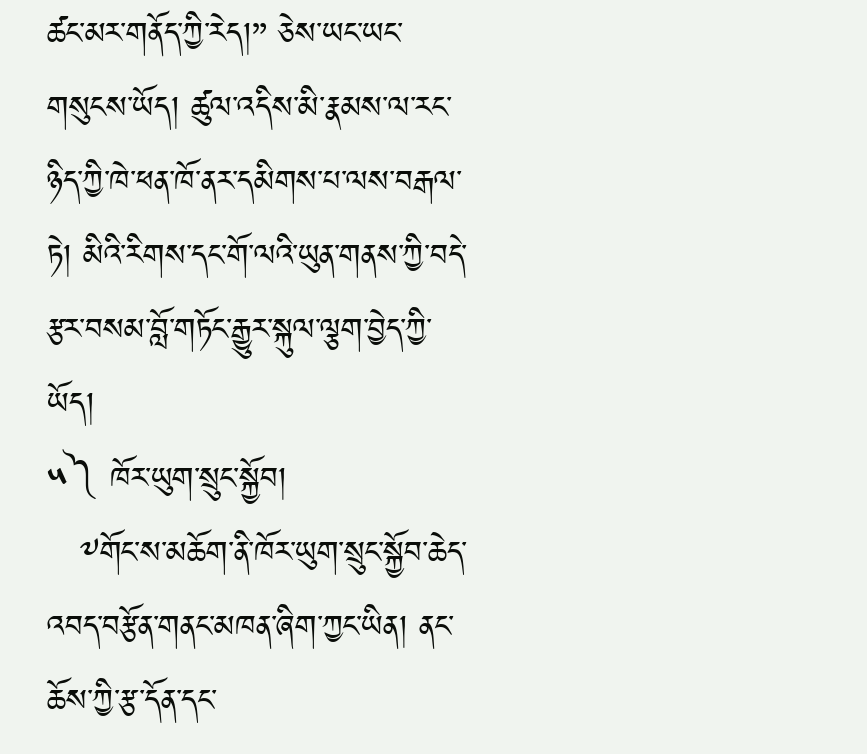ཚང་མར་གནོད་ཀྱི་རེད།” ཅེས་ཡང་ཡང་གསུངས་ཡོད། ཚུལ་འདིས་མི་རྣམས་ལ་རང་ཉིད་ཀྱི་ཁེ་ཕན་ཁོ་ནར་དམིགས་པ་ལས་བརྒལ་ཏེ། མིའི་རིགས་དང་གོ་ལའི་ཡུན་གནས་ཀྱི་བདེ་རྩར་བསམ་བློ་གཏོང་རྒྱུར་སྐུལ་ལྕག་བྱེད་ཀྱི་ཡོད།
༥༽ ཁོར་ཡུག་སྲུང་སྐྱོབ།
   ༸གོང་ས་མཆོག་ནི་ཁོར་ཡུག་སྲུང་སྐྱོབ་ཆེད་འབད་བརྩོན་གནང་མཁན་ཞིག་ཀྱང་ཡིན། ནང་ཆོས་ཀྱི་རྩ་དོན་དང་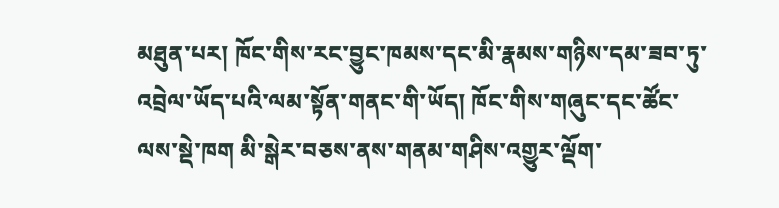མཐུན་པར། ཁོང་གིས་རང་བྱུང་ཁམས་དང་མི་རྣམས་གཉིས་དམ་ཟབ་ཏུ་འབྲེལ་ཡོད་པའི་ལམ་སྟོན་གནང་གི་ཡོད། ཁོང་གིས་གཞུང་དང་ཚོང་ལས་སྡེ་ཁག མི་སྒེར་བཅས་ནས་གནམ་གཤིས་འགྱུར་ལྡོག་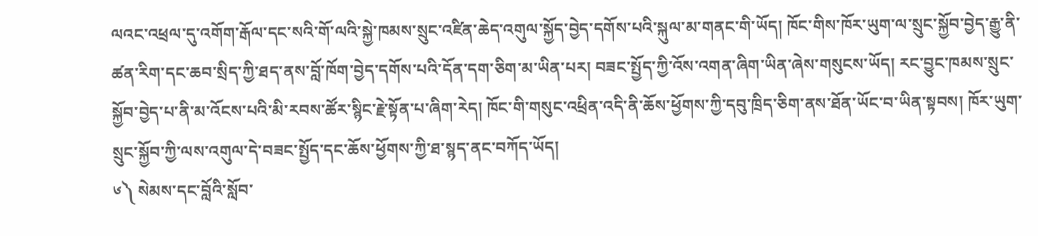ལའང་འཕྲལ་དུ་འགོག་རྒོལ་དང་སའི་གོ་ལའི་སྐྱེ་ཁམས་སྲུང་འཛིན་ཆེད་འགུལ་སྐྱོད་བྱེད་དགོས་པའི་སྐུལ་མ་གནང་གི་ཡོད། ཁོང་གིས་ཁོར་ཡུག་ལ་སྲུང་སྐྱོབ་བྱེད་རྒྱུ་ནི་ཚན་རིག་དང་ཆབ་སྲིད་ཀྱི་ཐད་ནས་བློ་ཁོག་བྱེད་དགོས་པའི་དོན་དག་ཅིག་མ་ཡིན་པར། བཟང་སྤྱོད་ཀྱི་འོས་འགན་ཞིག་ཡིན་ཞེས་གསུངས་ཡོད། རང་བྱུང་ཁམས་སྲུང་སྐྱོབ་བྱེད་པ་ནི་མ་འོངས་པའི་མི་རབས་ཚོར་སྙིང་རྗེ་སྟོན་པ་ཞིག་རེད། ཁོང་གི་གསུང་འཕྲིན་འདི་ནི་ཆོས་ཕྱོགས་ཀྱི་དབུ་ཁྲིད་ཅིག་ནས་ཐོན་ཡོང་བ་ཡིན་སྟབས། ཁོར་ཡུག་སྲུང་སྐྱོབ་ཀྱི་ལས་འགུལ་དེ་བཟང་སྤྱོད་དང་ཆོས་ཕྱོགས་ཀྱི་ཐ་སྙད་ནང་བཀོད་ཡོད།
༦༽ སེམས་དང་བློའི་སློབ་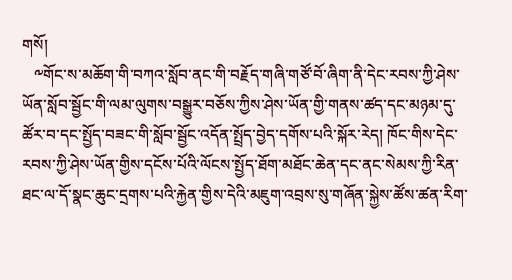གསོ།
   ༸གོང་ས་མཆོག་གི་བཀའ་སློབ་ནང་གི་བརྗོད་གཞི་གཙོ་བོ་ཞིག་ནི་དེང་རབས་ཀྱི་ཤེས་ཡོན་སློབ་སྦྱོང་གི་ལམ་ལུགས་བསྒྱུར་བཅོས་ཀྱིས་ཤེས་ཡོན་གྱི་གནས་ཚད་དང་མཉམ་དུ་ཚོར་བ་དང་སྤྱོད་བཟང་གི་སློབ་སྦྱོང་འདོན་སྤྲོད་བྱེད་དགོས་པའི་སྐོར་རེད། ཁོང་གིས་དེང་རབས་ཀྱི་ཤེས་ཡོན་གྱིས་དངོས་པོའི་ལོངས་སྤྱོད་ཐོག་མཐོང་ཆེན་དང་ནང་སེམས་ཀྱི་རིན་ཐང་ལ་དོ་སྣང་ཆུང་དྲགས་པའི་རྐྱེན་གྱིས་དེའི་མཇུག་འབྲས་སུ་གཞོན་སྐྱེས་ཚོས་ཚན་རིག་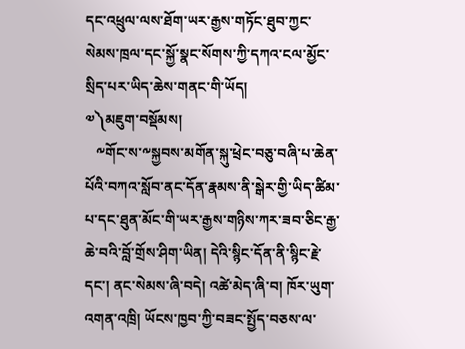དང་འཕྲུལ་ལས་ཐོག་ཡར་རྒྱས་གཏོང་ཐུབ་ཀྱང་སེམས་ཁྲལ་དང་སྐྱོ་སྣང་སོགས་ཀྱི་དཀའ་ངལ་མྱོང་སྲིད་པར་ཡིད་ཆེས་གནང་གི་ཡོད།
༧༽མཇུག་བསྡོམས།
   ༸གོང་ས་༸སྐྱབས་མགོན་སྐུ་ཕྲེང་བཅུ་བཞི་པ་ཆེན་པོའི་བཀའ་སློབ་ནང་དོན་རྣམས་ནི་སྒེར་གྱི་ཡིད་ཚིམ་པ་དང་ཐུན་མོང་གི་ཡར་རྒྱས་གཉིས་ཀར་ཟབ་ཅིང་རྒྱ་ཆེ་བའི་བློ་གྲོས་ཤིག་ཡིན། དེའི་སྙིང་དོན་ནི་སྙིང་རྗེ་དང་། ནང་སེམས་ཞི་བདེ། འཚེ་མེད་ཞི་བ། ཁོར་ཡུག་འགན་འཁྲི། ཡོངས་ཁྱབ་ཀྱི་བཟང་སྤྱོད་བཅས་ལ་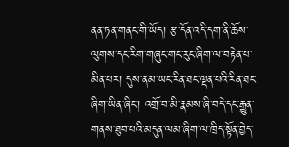ནན་ཏན་གནང་གི་ཡོད། རྩ་དོན་འདི་དག་ནི་ཆོས་ལུགས་དང་རིག་གཞུང་གང་རུང་ཞིག་ལ་བརྟེན་པ་མིན་པར། དུས་ནམ་ཡང་རིན་ཐང་ལྡན་པའི་རིན་ཐང་ཞིག་ཡིན་ཞིང་། འགྲོ་བ་མི་རྣམས་ཞི་བདེ་དང་རྒྱུན་གནས་ཐུབ་པའི་མདུན་ལམ་ཞིག་ལ་ཁྲིད་སྟོན་བྱེད་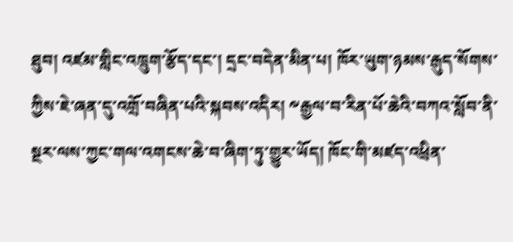ཐུབ། འཛམ་གླིང་འཁྲུག་རྩོད་དང་། དྲང་བདེན་མིན་པ། ཁོར་ཡུག་ཉམས་རྒུད་སོགས་ཀྱིས་ཇེ་ཞན་དུ་འགྲོ་བཞིན་པའི་སྐབས་འདིར། ༸རྒྱལ་བ་རིན་པོ་ཆེའི་བཀའ་སློབ་ནི་སྔར་ལས་ཀྱང་གལ་འགངས་ཆེ་བ་ཞིག་ཏུ་གྱུར་ཡོད། ཁོང་གི་མཛད་འཕྲིན་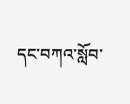དང་བཀའ་སློབ་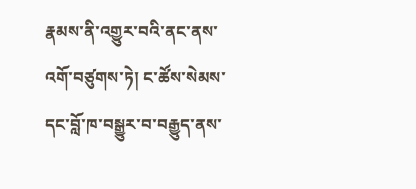རྣམས་ནི་འགྱུར་བའི་ནང་ནས་འགོ་བཙུགས་ཏེ། ང་ཚོས་སེམས་དང་བློ་ཁ་བསྒྱུར་བ་བརྒྱུད་ནས་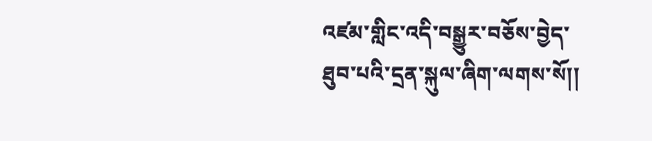འཛམ་གླིང་འདི་བསྒྱུར་བཅོས་བྱེད་ཐུབ་པའི་དྲན་སྐུལ་ཞིག་ལགས་སོ།།